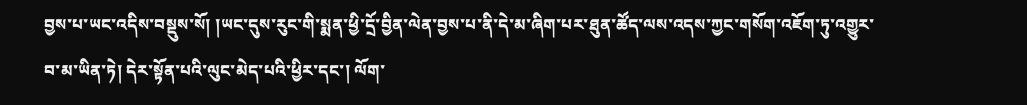བྱས་པ་ཡང་འདིས་བསྡུས་སོ། །ཡང་དུས་རུང་གི་སྨན་ཕྱི་དྲོ་བྱིན་ལེན་བྱས་པ་ནི་དེ་མ་ཞིག་པར་ཐུན་ཚོད་ལས་འདས་ཀྱང་གསོག་འཇོག་ཏུ་འགྱུར་བ་མ་ཡིན་ཏེ། དེར་སྟོན་པའི་ལུང་མེད་པའི་ཕྱིར་དང་། ལོག་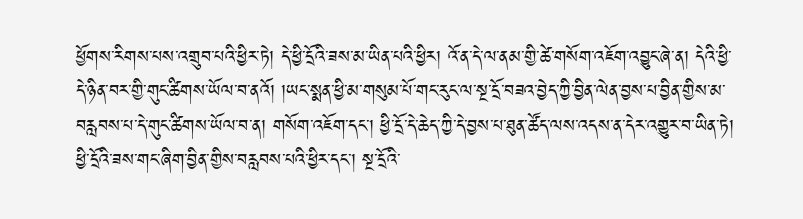ཕྱོགས་རིགས་པས་འགྲུབ་པའི་ཕྱིར་ཏེ། དེ་ཕྱི་དྲོའི་ཟས་མ་ཡིན་པའི་ཕྱིར། འོ་ན་དེ་ལ་ནམ་གྱི་ཚེ་གསོག་འཇོག་འབྱུང་ཞེ་ན། དེའི་ཕྱི་དེ་ཉིན་བར་གྱི་གུང་ཚིགས་ཡོལ་བ་ནའོ། །ཡང་སྨན་ཕྱི་མ་གསུམ་པོ་གང་རུང་ལ་སྔ་དྲོ་བཟའ་བྱེད་ཀྱི་བྱིན་ལེན་བྱས་པ་བྱིན་གྱིས་མ་བརླབས་པ་དེ་གུང་ཚིགས་ཡོལ་བ་ན། གསོག་འཇོག་དང་། ཕྱི་དྲོ་དེ་ཆེད་ཀྱི་དེ་བྱས་པ་ཐུན་ཚོད་ལས་འདས་ན་དེར་འགྱུར་བ་ཡིན་ཏེ། ཕྱི་དྲོའི་ཟས་གང་ཞིག་བྱིན་གྱིས་བརླབས་པའི་ཕྱིར་དང་། སྔ་དྲོའི་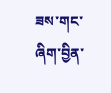ཟས་གང་ཞིག་བྱིན་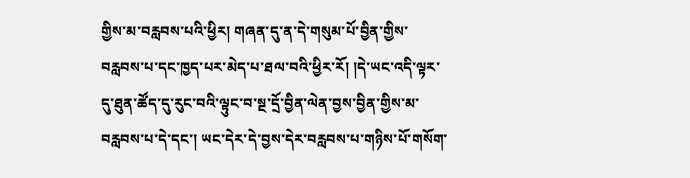གྱིས་མ་བརླབས་པའི་ཕྱིར། གཞན་དུ་ན་དེ་གསུམ་པོ་བྱིན་གྱིས་བརླབས་པ་དང་ཁྱད་པར་མེད་པ་ཐལ་བའི་ཕྱིར་རོ། །དེ་ཡང་འདི་ལྟར་དུ་ཐུན་ཚོད་དུ་རུང་བའི་ལྟུང་བ་སྔ་དྲོ་བྱིན་ལེན་བྱས་བྱིན་གྱིས་མ་བརླབས་པ་དེ་དང་། ཡང་དེར་དེ་བྱས་དེར་བརླབས་པ་གཉིས་པོ་གསོག་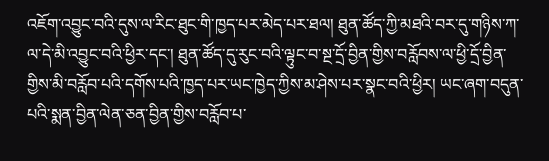འཇོག་འབྱུང་བའི་དུས་ལ་རིང་ཐུང་གི་ཁྱད་པར་མེད་པར་ཐལ། ཐུན་ཚོད་ཀྱི་མཐའི་བར་དུ་གཉིས་ཀ་ལ་དེ་མི་འབྱུང་བའི་ཕྱིར་དང་། ཐུན་ཚོད་དུ་རུང་བའི་ལྟུང་བ་སྔ་དྲོ་བྱིན་གྱིས་བརློབས་ལ་ཕྱི་དྲོ་བྱིན་གྱིས་མི་བརློབ་པའི་དགོས་པའི་ཁྱད་པར་ཡང་ཁྱེད་ཀྱིས་མ་ཤེས་པར་སྣང་བའི་ཕྱིར། ཡང་ཞག་བདུན་པའི་སྨན་བྱིན་ལེན་ཅན་བྱིན་གྱིས་བརློབ་པ་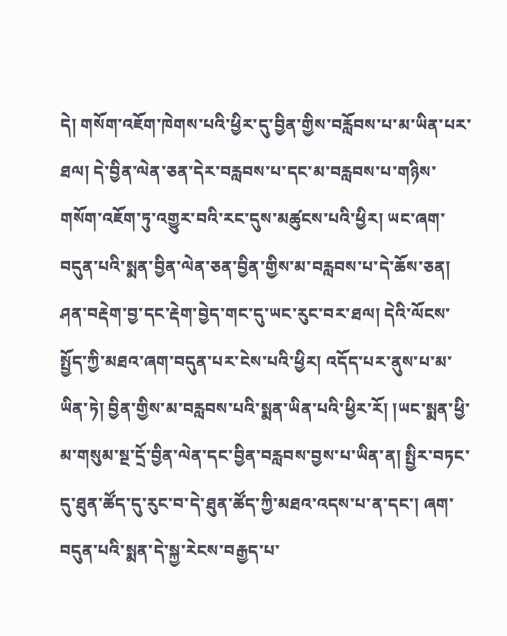དེ། གསོག་འཇོག་ཁེགས་པའི་ཕྱིར་དུ་བྱིན་གྱིས་བརློབས་པ་མ་ཡིན་པར་ཐལ། དེ་བྱིན་ལེན་ཅན་དེར་བརླབས་པ་དང་མ་བརླབས་པ་གཉིས་གསོག་འཇོག་ཏུ་འགྱུར་བའི་རང་དུས་མཚུངས་པའི་ཕྱིར། ཡང་ཞག་བདུན་པའི་སྨན་བྱིན་ལེན་ཅན་བྱིན་གྱིས་མ་བརླབས་པ་དེ་ཆོས་ཅན། ཤན་བརྡེག་བྱ་དང་རྡེག་བྱེད་གང་དུ་ཡང་རུང་བར་ཐལ། དེའི་ལོངས་སྤྱོད་ཀྱི་མཐའ་ཞག་བདུན་པར་ངེས་པའི་ཕྱིར། འདོད་པར་ནུས་པ་མ་ཡིན་ཏེ། བྱིན་གྱིས་མ་བརླབས་པའི་སྨན་ཡིན་པའི་ཕྱིར་རོ། །ཡང་སྨན་ཕྱི་མ་གསུམ་སྔ་དྲོ་བྱིན་ལེན་དང་བྱིན་བརླབས་བྱས་པ་ཡིན་ན། སྤྱིར་བཏང་དུ་ཐུན་ཚོད་དུ་རུང་བ་དེ་ཐུན་ཚོད་ཀྱི་མཐའ་འདས་པ་ན་དང་། ཞག་བདུན་པའི་སྨན་དེ་སྐྱ་རེངས་བརྒྱད་པ་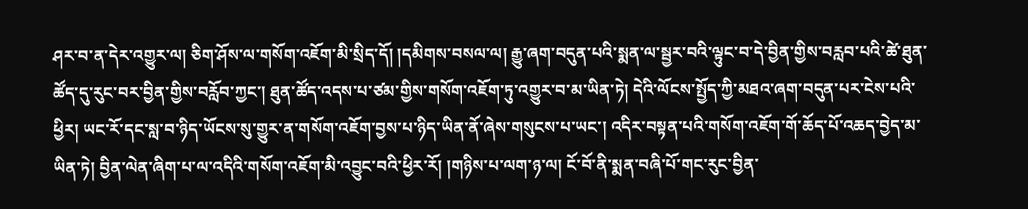ཤར་བ་ན་དེར་འགྱུར་ལ། ཅིག་ཤོས་ལ་གསོག་འཇོག་མི་སྲིད་དོ། །དམིགས་བསལ་ལ། རྒྱུ་ཞག་བདུན་པའི་སྨན་ལ་སྦྱར་བའི་ལྟུང་བ་དེ་བྱིན་གྱིས་བརླབ་པའི་ཚེ་ཐུན་ཚོད་དུ་རུང་བར་བྱིན་གྱིས་བརློབ་ཀྱང་། ཐུན་ཚོད་འདས་པ་ཙམ་གྱིས་གསོག་འཇོག་ཏུ་འགྱུར་བ་མ་ཡིན་ཏེ། དེའི་ལོངས་སྤྱོད་ཀྱི་མཐའ་ཞག་བདུན་པར་ངེས་པའི་ཕྱིར། ཡང་རོ་དང་སླ་བ་ཉིད་ཡོངས་སུ་གྱུར་ན་གསོག་འཇོག་བྱས་པ་ཉིད་ཡིན་ནོ་ཞེས་གསུངས་པ་ཡང་། འདིར་བསྟན་པའི་གསོག་འཇོག་གོ་ཆོད་པོ་འཆད་བྱེད་མ་ཡིན་ཏེ། བྱིན་ལེན་ཞིག་པ་ལ་འདིའི་གསོག་འཇོག་མི་འབྱུང་བའི་ཕྱིར་རོ། །གཉིས་པ་ལག་ཉ་ལ། ངོ་བོ་ནི་སྨན་བཞི་པོ་གང་རུང་བྱིན་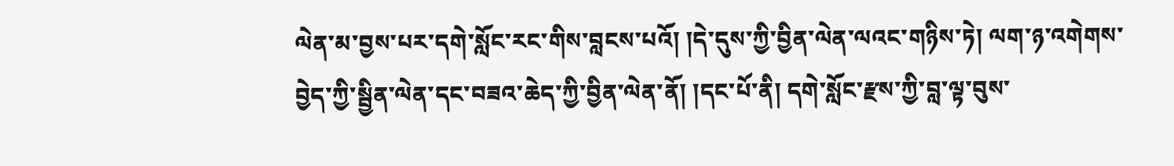ལེན་མ་བྱས་པར་དགེ་སློང་རང་གིས་བླངས་པའོ། །དེ་དུས་ཀྱི་བྱིན་ལེན་ལའང་གཉིས་ཏེ། ལག་ཉ་འགེགས་བྱེད་ཀྱི་སྦྱིན་ལེན་དང་བཟའ་ཆེད་ཀྱི་བྱིན་ལེན་ནོ། །དང་པོ་ནི། དགེ་སློང་རྫས་ཀྱི་བླ་ལྟ་བུས་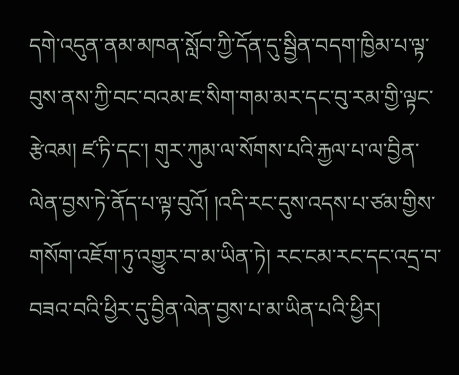དགེ་འདུན་ནམ་མཁན་སློབ་ཀྱི་དོན་དུ་སྦྱིན་བདག་ཁྱིམ་པ་ལྟ་བུས་ནས་ཀྱི་བང་བའམ་ཇ་སིག་གམ་མར་དང་བུ་རམ་གྱི་ལྟང་རྩེའམ། ཛ་ཏི་དང་། གུར་ཀུམ་ལ་སོགས་པའི་རྐྱལ་པ་ལ་བྱིན་ལེན་བྱས་ཏེ་ནོད་པ་ལྟ་བུའོ། །འདི་རང་དུས་འདས་པ་ཙམ་གྱིས་གསོག་འཇོག་ཏུ་འགྱུར་བ་མ་ཡིན་ཏེ། རང་ངམ་རང་དང་འདྲ་བ་བཟའ་བའི་ཕྱིར་དུ་བྱིན་ལེན་བྱས་པ་མ་ཡིན་པའི་ཕྱིར།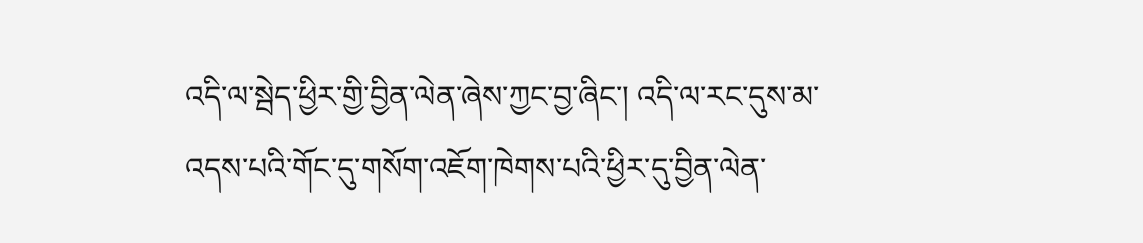འདི་ལ་སྦེད་ཕྱིར་གྱི་བྱིན་ལེན་ཞེས་ཀྱང་བྱ་ཞིང་། འདི་ལ་རང་དུས་མ་འདས་པའི་གོང་དུ་གསོག་འཇོག་ཁེགས་པའི་ཕྱིར་དུ་བྱིན་ལེན་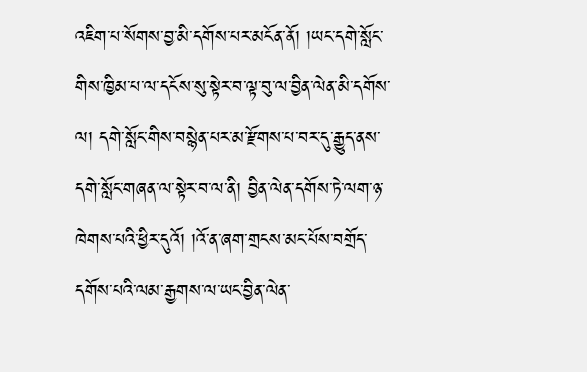འཇིག་པ་སོགས་བྱ་མི་དགོས་པར་མངོན་ནོ། །ཡང་དགེ་སློང་གིས་ཁྱིམ་པ་ལ་དངོས་སུ་སྟེར་བ་ལྟ་བུ་ལ་བྱིན་ལེན་མི་དགོས་ལ། དགེ་སློང་གིས་བསྙེན་པར་མ་རྫོགས་པ་བར་དུ་རྒྱུད་ནས་དགེ་སློང་གཞན་ལ་སྟེར་བ་ལ་ནི། བྱིན་ལེན་དགོས་ཏེ་ལག་ཉ་ཁེགས་པའི་ཕྱིར་དུའོ། །འོ་ན་ཞག་གྲངས་མང་པོས་བགྲོད་དགོས་པའི་ལམ་རྒྱགས་ལ་ཡང་བྱིན་ལེན་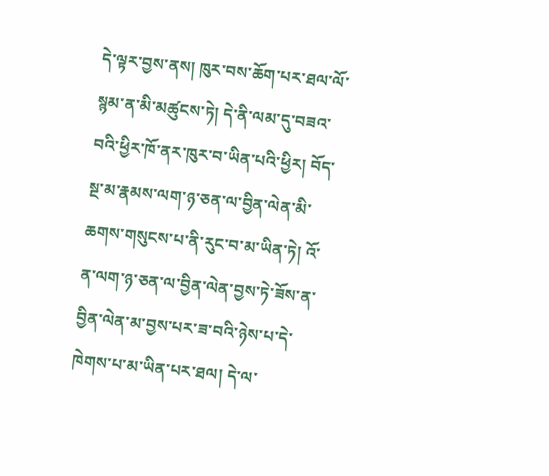དེ་ལྟར་བྱས་ནས། ཁུར་བས་ཆོག་པར་ཐལ་ལོ་སྙམ་ན་མི་མཚུངས་ཏེ། དེ་ནི་ལམ་དུ་བཟའ་བའི་ཕྱིར་ཁོ་ནར་ཁུར་བ་ཡིན་པའི་ཕྱིར། བོད་སྔ་མ་རྣམས་ལག་ཉ་ཅན་ལ་བྱིན་ལེན་མི་ཆགས་གསུངས་པ་ནི་རུང་བ་མ་ཡིན་ཏེ། འོ་ན་ལག་ཉ་ཅན་ལ་བྱིན་ལེན་བྱས་ཏེ་ཟོས་ན་བྱིན་ལེན་མ་བྱས་པར་ཟ་བའི་ཉེས་པ་དེ་ཁེགས་པ་མ་ཡིན་པར་ཐལ། དེ་ལ་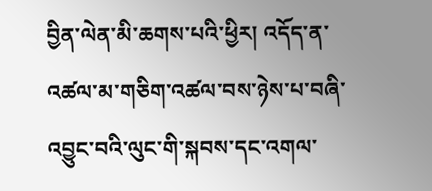བྱིན་ལེན་མི་ཆགས་པའི་ཕྱིར། འདོད་ན་འཚལ་མ་གཅིག་འཚལ་བས་ཉེས་པ་བཞི་འབྱུང་བའི་ལུང་གི་སྐབས་དང་འགལ་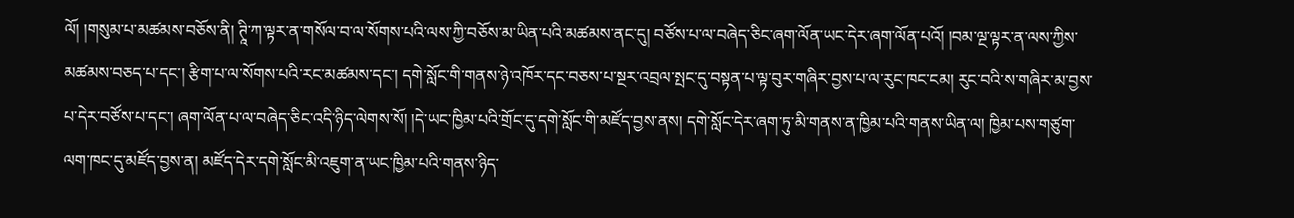ལོ། །གསུམ་པ་མཚམས་བཅོས་ནི། ཊཱི་ཀ་ལྟར་ན་གསོལ་བ་ལ་སོགས་པའི་ལས་ཀྱི་བཅོས་མ་ཡིན་པའི་མཚམས་ནང་དུ། བཙོས་པ་ལ་བཞེད་ཅིང་ཞག་ལོན་ཡང་དེར་ཞག་ལོན་པའོ། །བམ་ལྔ་ལྟར་ན་ལས་ཀྱིས་མཚམས་བཅད་པ་དང་། རྩིག་པ་ལ་སོགས་པའི་རང་མཚམས་དང་། དགེ་སློང་གི་གནས་ཉེ་འཁོར་དང་བཅས་པ་སྔར་འབྲལ་སྤང་དུ་བསྟན་པ་ལྟ་བུར་གཞིར་བྱས་པ་ལ་རུང་ཁང་ངམ། རུང་བའི་ས་གཞིར་མ་བྱས་པ་དེར་བཙོས་པ་དང་། ཞག་ལོན་པ་ལ་བཞེད་ཅིང་འདི་ཉིད་ལེགས་སོ། །དེ་ཡང་ཁྱིམ་པའི་གྲོང་དུ་དགེ་སློང་གི་མཛོད་བྱས་ནས། དགེ་སློང་དེར་ཞག་ཏུ་མི་གནས་ན་ཁྱིམ་པའི་གནས་ཡིན་ལ། ཁྱིམ་པས་གཙུག་ལག་ཁང་དུ་མཛོད་བྱས་ན། མཛོད་དེར་དགེ་སློང་མི་འཇུག་ན་ཡང་ཁྱིམ་པའི་གནས་ཉིད་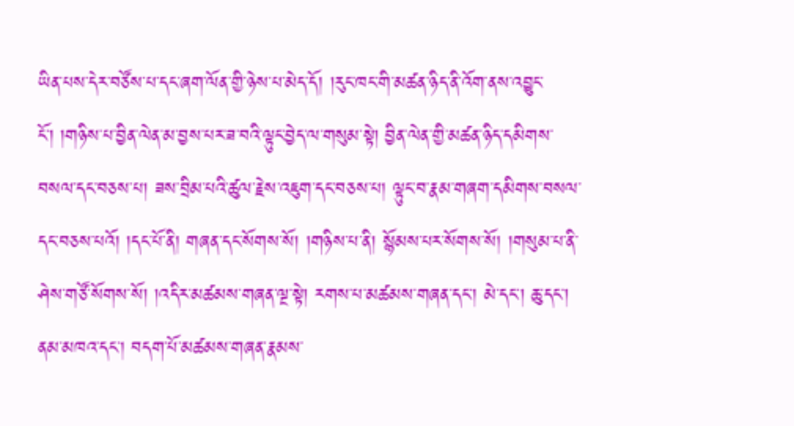ཡིན་པས་དེར་བཙོས་པ་དང་ཞག་ལོན་གྱི་ཉེས་པ་མེད་དོ། །རུང་ཁང་གི་མཚན་ཉིད་ནི་འོག་ནས་འབྱུང་ངོ་། །གཉིས་པ་བྱིན་ལེན་མ་བྱས་པར་ཟ་བའི་ལྟུང་བྱེད་ལ་གསུམ་སྟེ། བྱིན་ལེན་གྱི་མཚན་ཉིད་དམིགས་བསལ་དང་བཅས་པ། ཟས་བྲིམ་པའི་ཚུལ་རྗེས་འཇུག་དང་བཅས་པ། ལྟུང་བ་རྣམ་གཞག་དམིགས་བསལ་དང་བཅས་པའོ། །དང་པོ་ནི། གཞན་དང་སོགས་སོ། །གཉིས་པ་ནི། སྙོམས་པར་སོགས་སོ། །གསུམ་པ་ནི་ཤེས་གཙོ་སོགས་སོ། །འདིར་མཚམས་གཞན་ལྔ་སྟེ། རགས་པ་མཚམས་གཞན་དང་། མེ་དང་། ཆུ་དང་། ནམ་མཁའ་དང་། བདག་པོ་མཚམས་གཞན་རྣམས་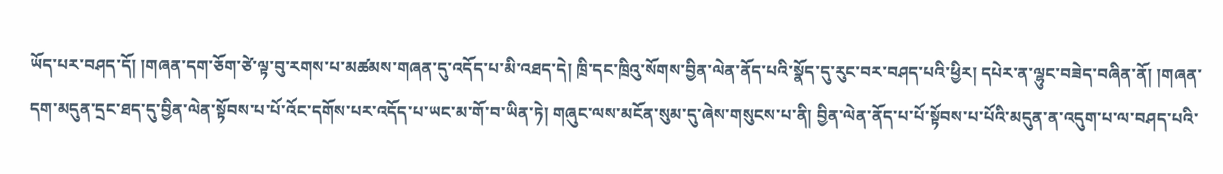ཡོད་པར་བཤད་དོ། །གཞན་དག་ཅོག་ཙེ་ལྟ་བུ་རགས་པ་མཚམས་གཞན་དུ་འདོད་པ་མི་འཐད་དེ། ཁྲི་དང་ཁྲིའུ་སོགས་བྱིན་ལེན་ནོད་པའི་སྣོད་དུ་རུང་བར་བཤད་པའི་ཕྱིར། དཔེར་ན་ལྷུང་བཟེད་བཞིན་ནོ། །གཞན་དག་མདུན་དྲང་ཐད་དུ་བྱིན་ལེན་སྟོབས་པ་པོ་འོང་དགོས་པར་འདོད་པ་ཡང་མ་གོ་བ་ཡིན་ཏེ། གཞུང་ལས་མངོན་སུམ་དུ་ཞེས་གསུངས་པ་ནི། བྱིན་ལེན་ནོད་པ་པོ་སྟོབས་པ་པོའི་མདུན་ན་འདུག་པ་ལ་བཤད་པའི་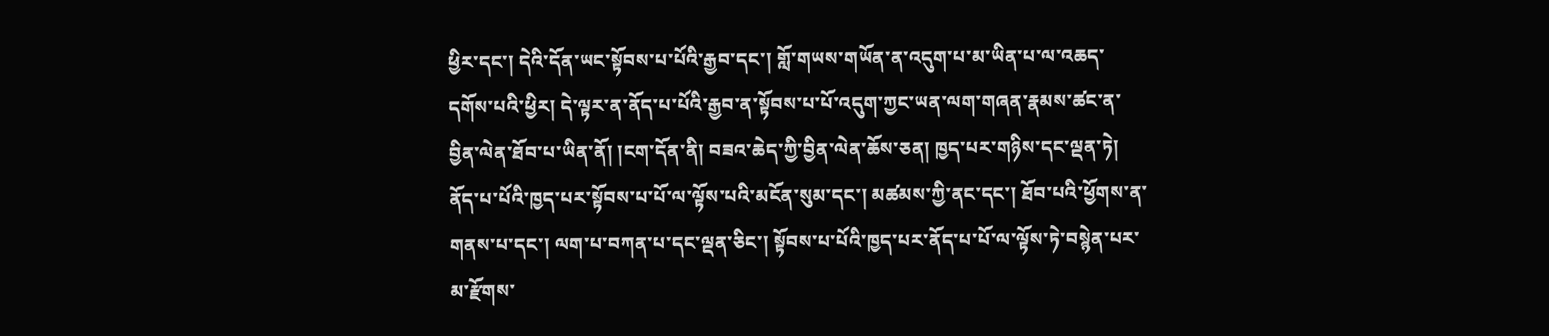ཕྱིར་དང་། དེའི་དོན་ཡང་སྟོབས་པ་པོའི་རྒྱབ་དང་། གློ་གཡས་གཡོན་ན་འདུག་པ་མ་ཡིན་པ་ལ་འཆད་དགོས་པའི་ཕྱིར། དེ་ལྟར་ན་ནོད་པ་པོའི་རྒྱབ་ན་སྟོབས་པ་པོ་འདུག་ཀྱང་ཡན་ལག་གཞན་རྣམས་ཚང་ན་བྱིན་ལེན་ཐོབ་པ་ཡིན་ནོ། །ངག་དོན་ནི། བཟའ་ཆེད་ཀྱི་བྱིན་ལེན་ཆོས་ཅན། ཁྱད་པར་གཉིས་དང་ལྡན་ཏེ། ནོད་པ་པོའི་ཁྱད་པར་སྟོབས་པ་པོ་ལ་ལྟོས་པའི་མངོན་སུམ་དང་། མཚམས་ཀྱི་ནང་དང་། ཐོབ་པའི་ཕྱོགས་ན་གནས་པ་དང་། ལག་པ་བཀན་པ་དང་ལྡན་ཅིང་། སྟོབས་པ་པོའི་ཁྱད་པར་ནོད་པ་པོ་ལ་ལྟོས་ཏེ་བསྙེན་པར་མ་རྫོགས་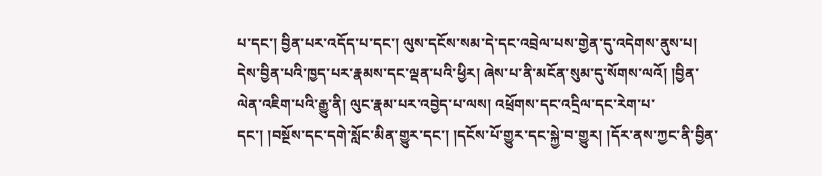པ་དང་། བྱིན་པར་འདོད་པ་དང་། ལུས་དངོས་སམ་དེ་དང་འབྲེལ་པས་གྱེན་དུ་འདེགས་ནུས་པ། དེས་བྱིན་པའི་ཁྱད་པར་རྣམས་དང་ལྡན་པའི་ཕྱིར། ཞེས་པ་ནི་མངོན་སུམ་དུ་སོགས་ལའོ། །བྱིན་ལེན་འཇིག་པའི་རྒྱུ་ནི། ལུང་རྣམ་པར་འབྱེད་པ་ལས། འཕྲོགས་དང་འདྲིལ་དང་རེག་པ་དང་། །བསྔོས་དང་དགེ་སློང་མིན་གྱུར་དང་། །དངོས་པོ་གྱུར་དང་སྐྱེ་བ་གྱུར། །དོར་ནས་ཀྱང་ནི་བྱིན་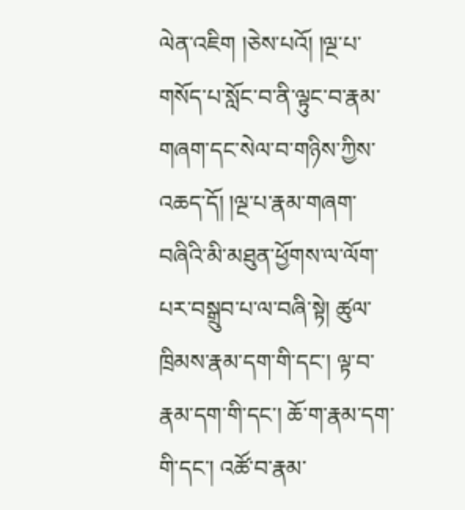ལེན་འཇིག །ཅེས་པའོ། །ལྔ་པ་གསོད་པ་སློང་བ་ནི་ལྟུང་བ་རྣམ་གཞག་དང་སེལ་བ་གཉིས་ཀྱིས་འཆད་དོ། །ལྔ་པ་རྣམ་གཞག་བཞིའི་མི་མཐུན་ཕྱོགས་ལ་ལོག་པར་བསྒྲུབ་པ་ལ་བཞི་སྟེ། ཚུལ་ཁྲིམས་རྣམ་དག་གི་དང་། ལྟ་བ་རྣམ་དག་གི་དང་། ཆོ་ག་རྣམ་དག་གི་དང་། འཚོ་བ་རྣམ་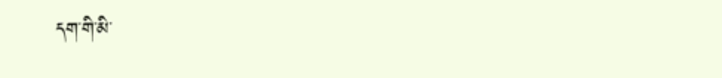དག་གི་མི་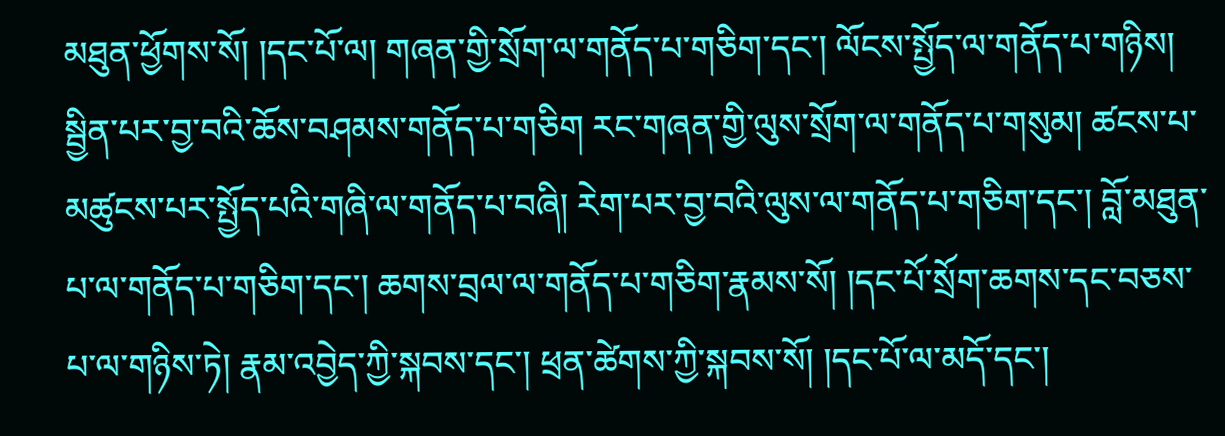མཐུན་ཕྱོགས་སོ། །དང་པོ་ལ། གཞན་གྱི་སྲོག་ལ་གནོད་པ་གཅིག་དང་། ལོངས་སྤྱོད་ལ་གནོད་པ་གཉིས། སྦྱིན་པར་བྱ་བའི་ཆོས་བཤམས་གནོད་པ་གཅིག རང་གཞན་གྱི་ལུས་སྲོག་ལ་གནོད་པ་གསུམ། ཚངས་པ་མཚུངས་པར་སྤྱོད་པའི་གཞི་ལ་གནོད་པ་བཞི། རེག་པར་བྱ་བའི་ལུས་ལ་གནོད་པ་གཅིག་དང་། བློ་མཐུན་པ་ལ་གནོད་པ་གཅིག་དང་། ཆགས་བྲལ་ལ་གནོད་པ་གཅིག་རྣམས་སོ། །དང་པོ་སྲོག་ཆགས་དང་བཅས་པ་ལ་གཉིས་ཏེ། རྣམ་འབྱེད་ཀྱི་སྐབས་དང་། ཕྲན་ཚེགས་ཀྱི་སྐབས་སོ། །དང་པོ་ལ་མདོ་དང་།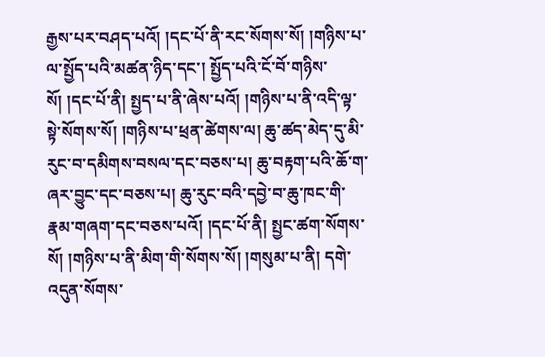རྒྱས་པར་བཤད་པའོ། །དང་པོ་ནི་རང་སོགས་སོ། །གཉིས་པ་ལ་སྤྱོད་པའི་མཚན་ཉིད་དང་། སྤྱོད་པའི་ངོ་བོ་གཉིས་སོ། །དང་པོ་ནི། སྤྱད་པ་ནི་ཞེས་པའོ། །གཉིས་པ་ནི་འདི་ལྟ་སྟེ་སོགས་སོ། །གཉིས་པ་ཕྲན་ཚེགས་ལ། ཆུ་ཚད་མེད་དུ་མི་རུང་བ་དམིགས་བསལ་དང་བཅས་པ། ཆུ་བརྟག་པའི་ཆོ་ག་ཞར་བྱུང་དང་བཅས་པ། ཆུ་རུང་བའི་དབྱེ་བ་ཆུ་ཁང་གི་རྣམ་གཞག་དང་བཅས་པའོ། །དང་པོ་ནི། སྤྱང་ཚག་སོགས་སོ། །གཉིས་པ་ནི་མིག་གི་སོགས་སོ། །གསུམ་པ་ནི། དགེ་འདུན་སོགས་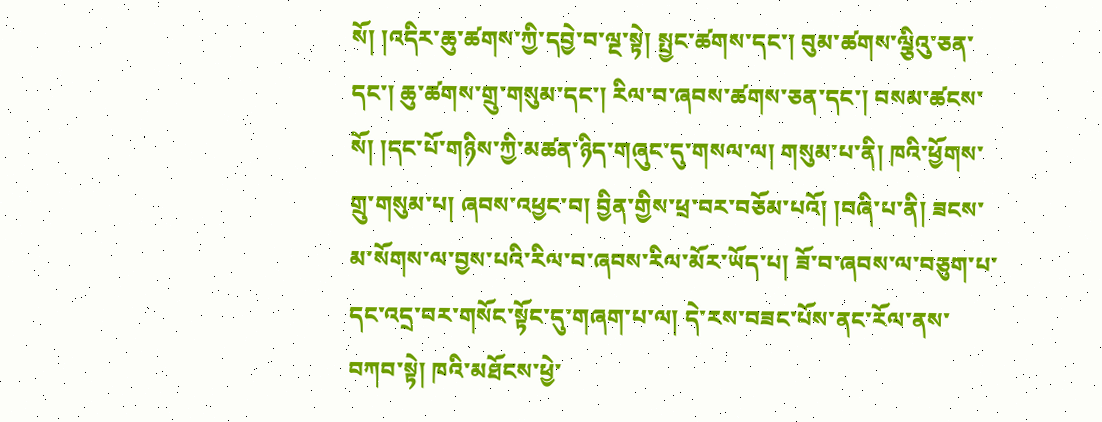སོ། །འདིར་ཆུ་ཚགས་ཀྱི་དབྱེ་བ་ལྔ་སྟེ། སྤྱང་ཚགས་དང་། བུམ་ཚགས་ལྕིའུ་ཅན་དང་། ཆུ་ཚགས་གྲུ་གསུམ་དང་། རིལ་བ་ཞབས་ཚགས་ཅན་དང་། བསམ་ཚངས་སོ། །དང་པོ་གཉིས་ཀྱི་མཚན་ཉིད་གཞུང་དུ་གསལ་ལ། གསུམ་པ་ནི། ཁའི་ཕྱོགས་གྲུ་གསུམ་པ། ཞབས་འཕྱང་བ། བྱིན་གྱིས་ཕྲ་བར་བཅོམ་པའོ། །བཞི་པ་ནི། ཟངས་མ་སོགས་ལ་བྱས་པའི་རིལ་བ་ཞབས་རིལ་མོར་ཡོད་པ། ཟོ་བ་ཞབས་ལ་བཅུག་པ་དང་འདྲ་བར་གསོང་སྟོང་དུ་གཞག་པ་ལ། དེ་རས་བཟང་པོས་ནང་རོལ་ནས་བཀབ་སྟེ། ཁའི་མཐོངས་ཕྱེ་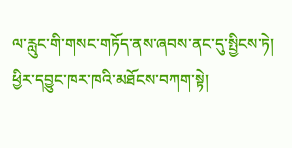ལ་རླུང་གི་གསང་གཏོད་ནས་ཞབས་ནང་དུ་སྤྱིངས་ཏེ། ཕྱིར་དབྱུང་ཁར་ཁའི་མཐོངས་བཀག་སྟེ།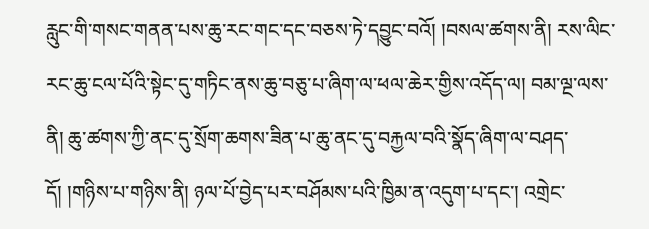རླུང་གི་གསང་གནན་པས་ཆུ་རང་གང་དང་བཅས་ཏེ་དབྱུང་བའོ། །བསལ་ཚགས་ནི། རས་ལིང་རང་ཆུ་ངལ་པོའི་སྟེང་དུ་གཏིང་ནས་ཆུ་བཅུ་པ་ཞིག་ལ་ཕལ་ཆེར་གྱིས་འདོད་ལ། བམ་ལྔ་ལས་ནི། ཆུ་ཚགས་ཀྱི་ནང་དུ་སྲོག་ཆགས་ཟིན་པ་ཆུ་ནང་དུ་བརྐྱལ་བའི་སྣོད་ཞིག་ལ་བཤད་དོ། །གཉིས་པ་གཉིས་ནི། ཉལ་པོ་བྱེད་པར་བཤོམས་པའི་ཁྱིམ་ན་འདུག་པ་དང་། འགྲེང་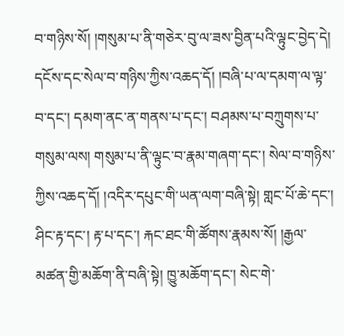བ་གཉིས་སོ། །གསུམ་པ་ནི་གཅེར་བུ་ལ་ཟས་བྱིན་པའི་ལྟུང་བྱེད་དེ། དངོས་དང་སེལ་བ་གཉིས་ཀྱིས་འཆད་དོ། །བཞི་པ་ལ་དམག་ལ་ལྟ་བ་དང་། དམག་ནང་ན་གནས་པ་དང་། བཤམས་པ་བཀྲུགས་པ་གསུམ་ལས། གསུམ་པ་ནི་ལྟུང་བ་རྣམ་གཞག་དང་། སེལ་བ་གཉིས་ཀྱིས་འཆད་དོ། །འདིར་དཔུང་གི་ཡན་ལག་བཞི་སྟེ། གླང་པོ་ཆེ་དང་། ཤིང་རྟ་དང་། རྟ་པ་དང་། རྐང་ཐང་གི་ཚོགས་རྣམས་སོ། །རྒྱལ་མཚན་གྱི་མཆོག་ནི་བཞི་སྟེ། ཁྱུ་མཆོག་དང་། སེང་གེ་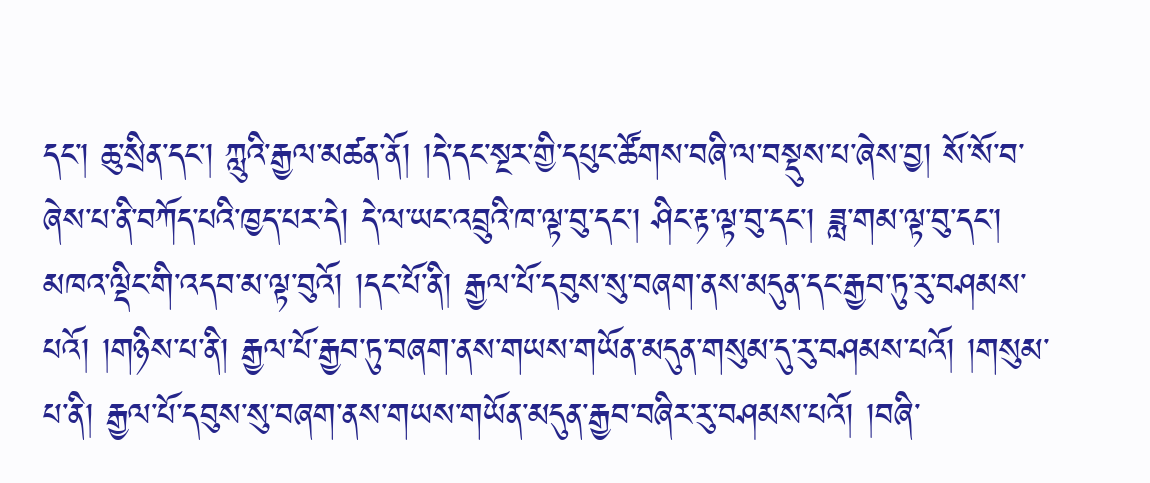དང་། ཆུ་སྲིན་དང་། ཀླུའི་རྒྱལ་མཚན་ནོ། །དེ་དང་སྔར་གྱི་དཔུང་ཚོགས་བཞི་ལ་བསྡུས་པ་ཞེས་བྱ། སོ་སོ་བ་ཞེས་པ་ནི་བཀོད་པའི་ཁྱད་པར་དེ། དེ་ལ་ཡང་འབྲུའི་ཁ་ལྟ་བུ་དང་། ཤིང་རྟ་ལྟ་བུ་དང་། ཟླ་གམ་ལྟ་བུ་དང་། མཁའ་ལྡིང་གི་འདབ་མ་ལྟ་བུའོ། །དང་པོ་ནི། རྒྱལ་པོ་དབུས་སུ་བཞག་ནས་མདུན་དང་རྒྱབ་ཏུ་རུ་བཤམས་པའོ། །གཉིས་པ་ནི། རྒྱལ་པོ་རྒྱབ་ཏུ་བཞག་ནས་གཡས་གཡོན་མདུན་གསུམ་དུ་རུ་བཤམས་པའོ། །གསུམ་པ་ནི། རྒྱལ་པོ་དབུས་སུ་བཞག་ནས་གཡས་གཡོན་མདུན་རྒྱབ་བཞིར་རུ་བཤམས་པའོ། །བཞི་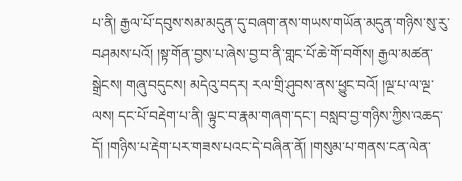པ་ནི། རྒྱལ་པོ་དབུས་སམ་མདུན་དུ་བཞག་ནས་གཡས་གཡོན་མདུན་གཉིས་སུ་རུ་བཤམས་པའོ། །སྟ་གོན་བྱས་པ་ཞེས་བྱ་བ་ནི་གླང་པོ་ཆེ་གོ་བགོས། རྒྱལ་མཚན་སྒྲེངས། གཞུ་བདུངས། མདེའུ་བདར། རལ་གྲི་ཤུབས་ནས་ཕྱུང་བའོ། །ལྔ་པ་ལ་ལྔ་ལས། དང་པོ་བརྡེག་པ་ནི། ལྟུང་བ་རྣམ་གཞག་དང་། བསླབ་བྱ་གཉིས་ཀྱིས་འཆད་དོ། །གཉིས་པ་རྡེག་པར་གཟས་པའང་དེ་བཞིན་ནོ། །གསུམ་པ་གནས་ངན་ལེན་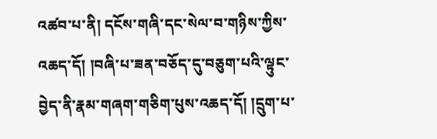འཚབ་པ་ནི། དངོས་གཞི་དང་སེལ་བ་གཉིས་ཀྱིས་འཆད་དོ། །བཞི་པ་ཟན་བཅོད་དུ་བཅུག་པའི་ལྟུང་བྱེད་ནི་རྣམ་གཞག་གཅིག་པུས་འཆད་དོ། །དྲུག་པ་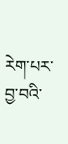རེག་པར་བྱ་བའི་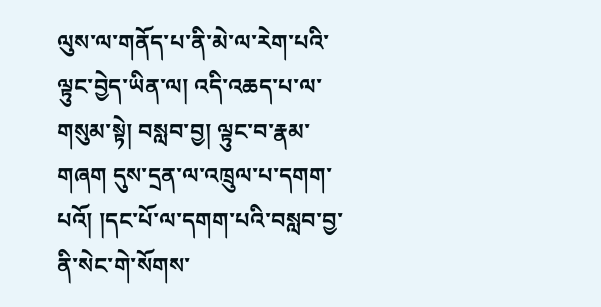ལུས་ལ་གནོད་པ་ནི་མེ་ལ་རེག་པའི་ལྟུང་བྱེད་ཡིན་ལ། འདི་འཆད་པ་ལ་གསུམ་སྟེ། བསླབ་བྱ། ལྟུང་བ་རྣམ་གཞག དུས་དྲན་ལ་འཁྲུལ་པ་དགག་པའོ། །དང་པོ་ལ་དགག་པའི་བསླབ་བྱ་ནི་སེང་གེ་སོགས་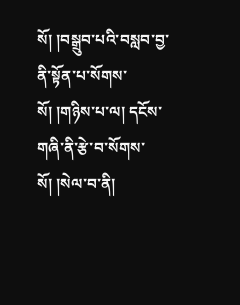སོ། །བསྒྲུབ་པའི་བསླབ་བྱ་ནི་སྟོན་པ་སོགས་སོ། །གཉིས་པ་ལ། དངོས་གཞི་ནི་རྩེ་བ་སོགས་སོ། །སེལ་བ་ནི།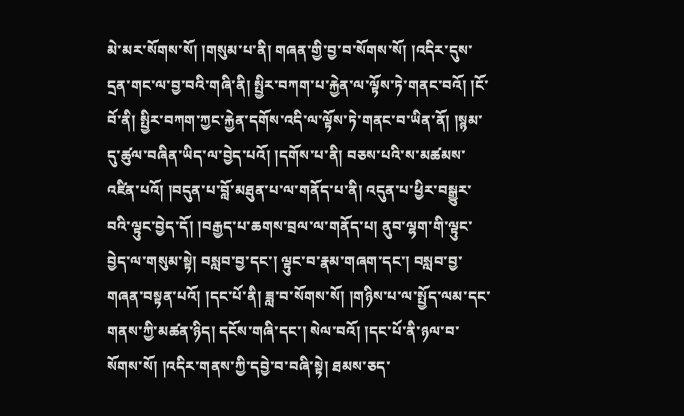མེ་མར་སོགས་སོ། །གསུམ་པ་ནི། གཞན་གྱི་བྱ་བ་སོགས་སོ། །འདིར་དུས་དྲན་གང་ལ་བྱ་བའི་གཞི་ནི། སྤྱིར་བཀག་པ་རྐྱེན་ལ་ལྟོས་ཏེ་གནང་བའོ། །ངོ་བོ་ནི། སྤྱིར་བཀག་ཀྱང་རྐྱེན་དགོས་འདི་ལ་ལྟོས་ཏེ་གནང་བ་ཡིན་ནོ། །སྙམ་དུ་ཚུལ་བཞིན་ཡིད་ལ་བྱེད་པའོ། །དགོས་པ་ནི། བཅས་པའི་ས་མཚམས་འཛིན་པའོ། །བདུན་པ་བློ་མཐུན་པ་ལ་གནོད་པ་ནི། འདུན་པ་ཕྱིར་བསྒྱུར་བའི་ལྟུང་བྱེད་དོ། །བརྒྱད་པ་ཆགས་བྲལ་ལ་གནོད་པ། ནུབ་ལྷག་གི་ལྟུང་བྱེད་ལ་གསུམ་སྟེ། བསླབ་བྱ་དང་། ལྟུང་བ་རྣམ་གཞག་དང་། བསླབ་བྱ་གཞན་བསྟན་པའོ། །དང་པོ་ནི། ཟླ་བ་སོགས་སོ། །གཉིས་པ་ལ་སྤྱོད་ལམ་དང་གནས་ཀྱི་མཚན་ཉིད། དངོས་གཞི་དང་། སེལ་བའོ། །དང་པོ་ནི་ཉལ་བ་སོགས་སོ། །འདིར་གནས་ཀྱི་དབྱེ་བ་བཞི་སྟེ། ཐམས་ཅད་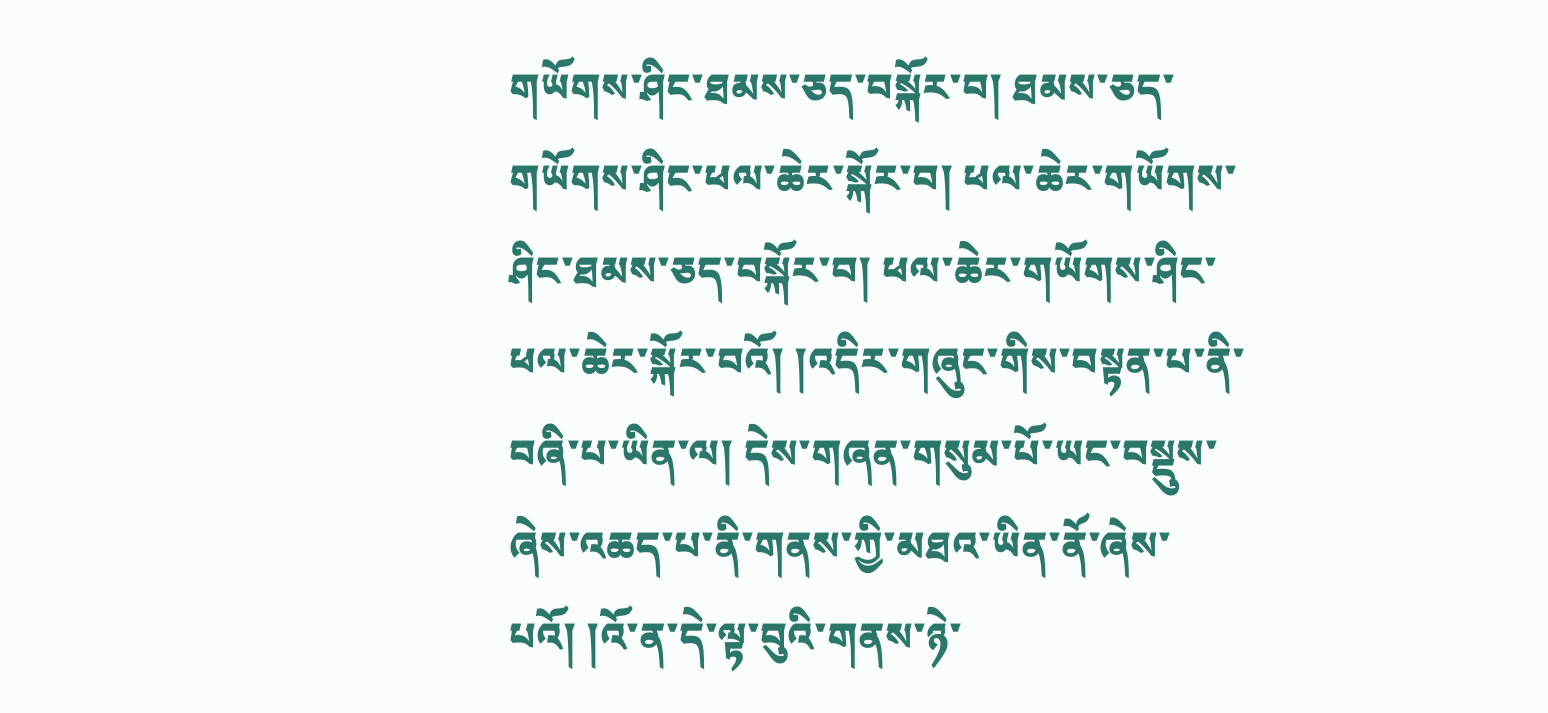གཡོགས་ཤིང་ཐམས་ཅད་བསྐོར་བ། ཐམས་ཅད་གཡོགས་ཤིང་ཕལ་ཆེར་སྐོར་བ། ཕལ་ཆེར་གཡོགས་ཤིང་ཐམས་ཅད་བསྐོར་བ། ཕལ་ཆེར་གཡོགས་ཤིང་ཕལ་ཆེར་སྐོར་བའོ། །འདིར་གཞུང་གིས་བསྟན་པ་ནི་བཞི་པ་ཡིན་ལ། དེས་གཞན་གསུམ་པོ་ཡང་བསྡུས་ཞེས་འཆད་པ་ནི་གནས་ཀྱི་མཐའ་ཡིན་ནོ་ཞེས་པའོ། །འོ་ན་དེ་ལྟ་བུའི་གནས་ཉེ་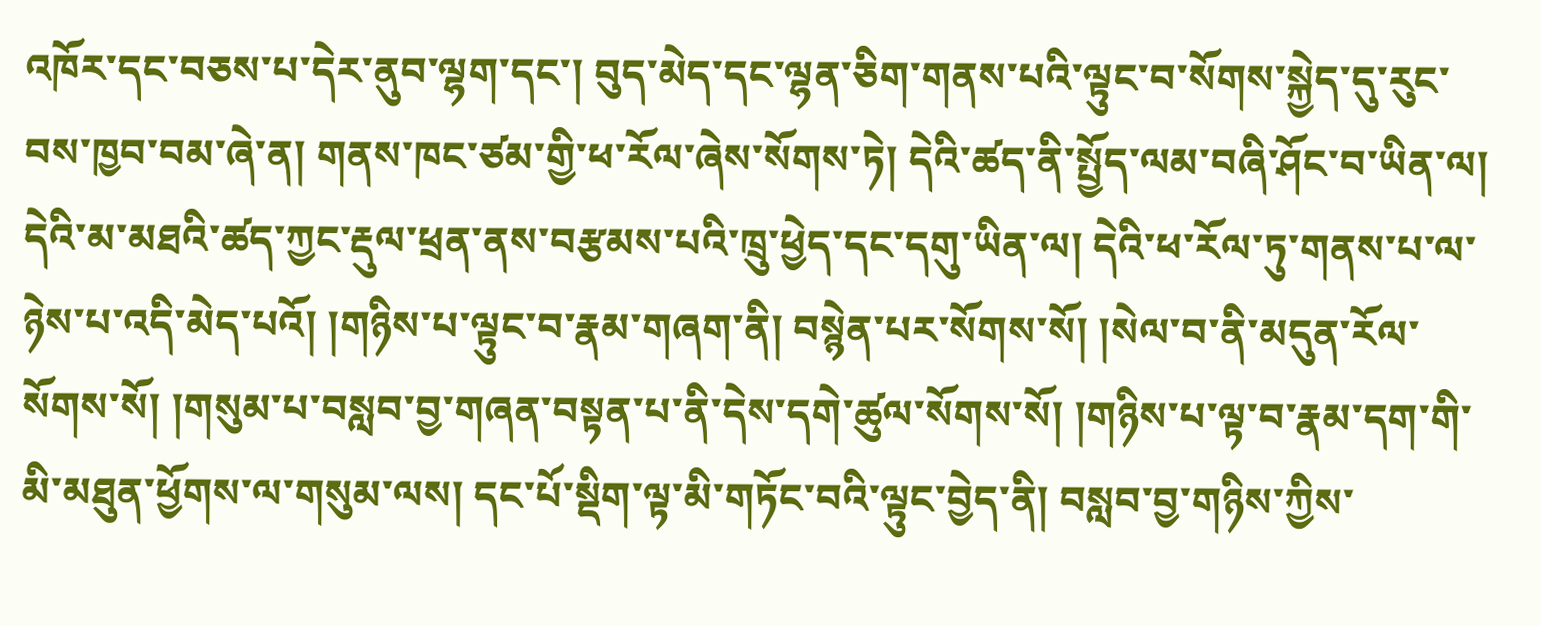འཁོར་དང་བཅས་པ་དེར་ནུབ་ལྷག་དང་། བུད་མེད་དང་ལྷན་ཅིག་གནས་པའི་ལྟུང་བ་སོགས་སྐྱེད་དུ་རུང་བས་ཁྱབ་བམ་ཞེ་ན། གནས་ཁང་ཙམ་གྱི་ཕ་རོལ་ཞེས་སོགས་ཏེ། དེའི་ཚད་ནི་སྤྱོད་ལམ་བཞི་ཤོང་བ་ཡིན་ལ། དེའི་མ་མཐའི་ཚད་ཀྱང་རྡུལ་ཕྲན་ནས་བརྩམས་པའི་ཁྲུ་ཕྱེད་དང་དགུ་ཡིན་ལ། དེའི་ཕ་རོལ་ཏུ་གནས་པ་ལ་ཉེས་པ་འདི་མེད་པའོ། །གཉིས་པ་ལྟུང་བ་རྣམ་གཞག་ནི། བསྙེན་པར་སོགས་སོ། །སེལ་བ་ནི་མདུན་རོལ་སོགས་སོ། །གསུམ་པ་བསླབ་བྱ་གཞན་བསྟན་པ་ནི་དེས་དགེ་ཚུལ་སོགས་སོ། །གཉིས་པ་ལྟ་བ་རྣམ་དག་གི་མི་མཐུན་ཕྱོགས་ལ་གསུམ་ལས། དང་པོ་སྡིག་ལྟ་མི་གཏོང་བའི་ལྟུང་བྱེད་ནི། བསླབ་བྱ་གཉིས་ཀྱིས་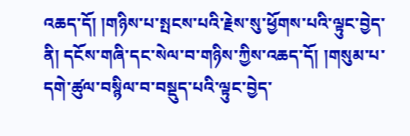འཆད་དོ། །གཉིས་པ་སྤངས་པའི་རྗེས་སུ་ཕྱོགས་པའི་ལྟུང་བྱེད་ནི། དངོས་གཞི་དང་སེལ་བ་གཉིས་ཀྱིས་འཆད་དོ། །གསུམ་པ་དགེ་ཚུལ་བསྙིལ་བ་བསྡུད་པའི་ལྟུང་བྱེད་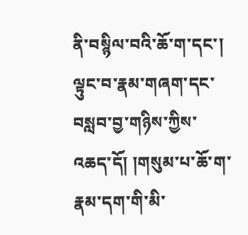ནི་བསྙིལ་བའི་ཆོ་ག་དང་། ལྟུང་བ་རྣམ་གཞག་དང་བསླབ་བྱ་གཉིས་ཀྱིས་འཆད་དོ། །གསུམ་པ་ཆོ་ག་རྣམ་དག་གི་མི་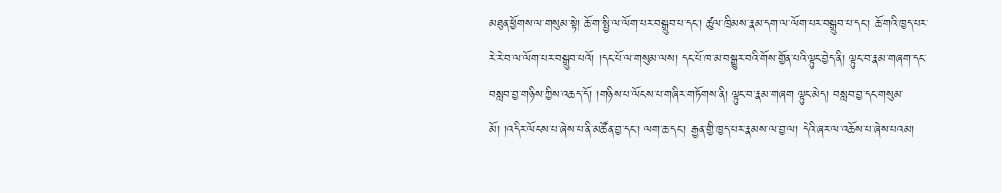མཐུན་ཕྱོགས་ལ་གསུམ་སྟེ། ཆོ་ག་སྤྱི་ལ་ལོག་པར་བསྒྲུབ་པ་དང་། ཚུལ་ཁྲིམས་རྣམ་དག་ལ་ལོག་པར་བསྒྲུབ་པ་དང་། ཆོ་གའི་ཁྱད་པར་རེ་རེ་བ་ལ་ལོག་པར་བསྒྲུབ་པའོ། །དང་པོ་ལ་གསུམ་ལས། དང་པོ་ཁ་མ་བསྒྱུར་བའི་གོས་གྱོན་པའི་ལྟུང་བྱེད་ནི། ལྟུང་བ་རྣམ་གཞག་དང་བསླབ་བྱ་གཉིས་ཀྱིས་འཆད་དོ། །གཉིས་པ་ལོངས་པ་གཞིར་གཏོགས་ནི། ལྟུང་བ་རྣམ་གཞག ལྟུང་མེད། བསླབ་བྱ་དང་གསུམ་མོ། །འདིར་ལོངས་པ་ཞེས་པ་ནི་མཚོན་བྱ་དང་། ལག་ཆ་དང་། རྒྱན་གྱི་ཁྱད་པར་རྣམས་ལ་བྱ་ལ། དེའི་ཞར་ལ་འཆོས་པ་ཞེས་པའམ།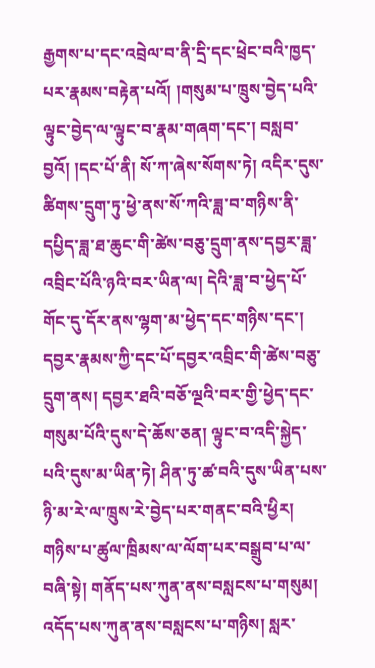རྒྱགས་པ་དང་འབྲེལ་བ་ནི་དྲི་དང་ཕྲེང་བའི་ཁྱད་པར་རྣམས་བརྟེན་པའོ། །གསུམ་པ་ཁྲུས་བྱེད་པའི་ལྟུང་བྱེད་ལ་ལྟུང་བ་རྣམ་གཞག་དང་། བསླབ་བྱའོ། །དང་པོ་ནི། སོ་ཀ་ཞེས་སོགས་ཏེ། འདིར་དུས་ཚིགས་དྲུག་ཏུ་ཕྱེ་ནས་སོ་ཀའི་ཟླ་བ་གཉིས་ནི་དཔྱིད་ཟླ་ཐ་ཆུང་གི་ཚེས་བཅུ་དྲུག་ནས་དབྱར་ཟླ་འབྲིང་པོའི་ཉའི་བར་ཡིན་ལ། དེའི་ཟླ་བ་ཕྱེད་པོ་གོང་དུ་དོར་ནས་ལྷག་མ་ཕྱེད་དང་གཉིས་དང་། དབྱར་རྣམས་ཀྱི་དང་པོ་དབྱར་འབྲིང་གི་ཚེས་བཅུ་དྲུག་ནས། དབྱར་ཐའི་བཅོ་ལྔའི་བར་གྱི་ཕྱེད་དང་གསུམ་པོའི་དུས་དེ་ཆོས་ཅན། ལྟུང་བ་འདི་སྐྱེད་པའི་དུས་མ་ཡིན་ཏེ། ཤིན་ཏུ་ཚ་བའི་དུས་ཡིན་པས་ཉི་མ་རེ་ལ་ཁྲུས་རེ་བྱེད་པར་གནང་བའི་ཕྱིར། གཉིས་པ་ཚུལ་ཁྲིམས་ལ་ལོག་པར་བསྒྲུབ་པ་ལ་བཞི་སྟེ། གནོད་པས་ཀུན་ནས་བསླངས་པ་གསུམ། འདོད་པས་ཀུན་ནས་བསླངས་པ་གཉིས། སླར་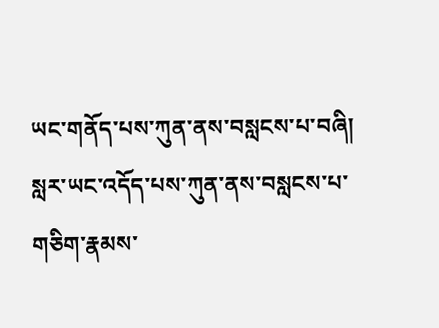ཡང་གནོད་པས་ཀུན་ནས་བསླངས་པ་བཞི། སླར་ཡང་འདོད་པས་ཀུན་ནས་བསླངས་པ་གཅིག་རྣམས་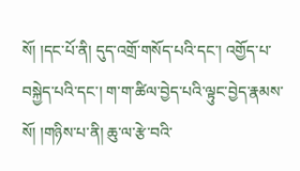སོ། །དང་པོ་ནི། དུད་འགྲོ་གསོད་པའི་དང་། འགྱོད་པ་བསྐྱེད་པའི་དང་། ག་ག་ཚིལ་བྱེད་པའི་ལྟུང་བྱེད་རྣམས་སོ། །གཉིས་པ་ནི། ཆུ་ལ་རྩེ་བའི་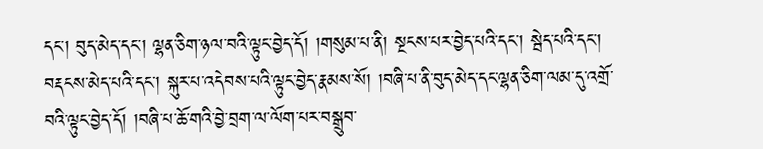དང་། བུད་མེད་དང་། ལྷན་ཅིག་ཉལ་བའི་ལྟུང་བྱེད་དོ། །གསུམ་པ་ནི། སྔངས་པར་བྱེད་པའི་དང་། སྦེད་པའི་དང་། བརྡངས་མེད་པའི་དང་། སྐུར་པ་འདེབས་པའི་ལྟུང་བྱེད་རྣམས་སོ། །བཞི་པ་ནི་བུད་མེད་དང་ལྷན་ཅིག་ལམ་དུ་འགྲོ་བའི་ལྟུང་བྱེད་དོ། །བཞི་པ་ཆོ་གའི་བྱེ་བྲག་ལ་ལོག་པར་བསྒྲུབ་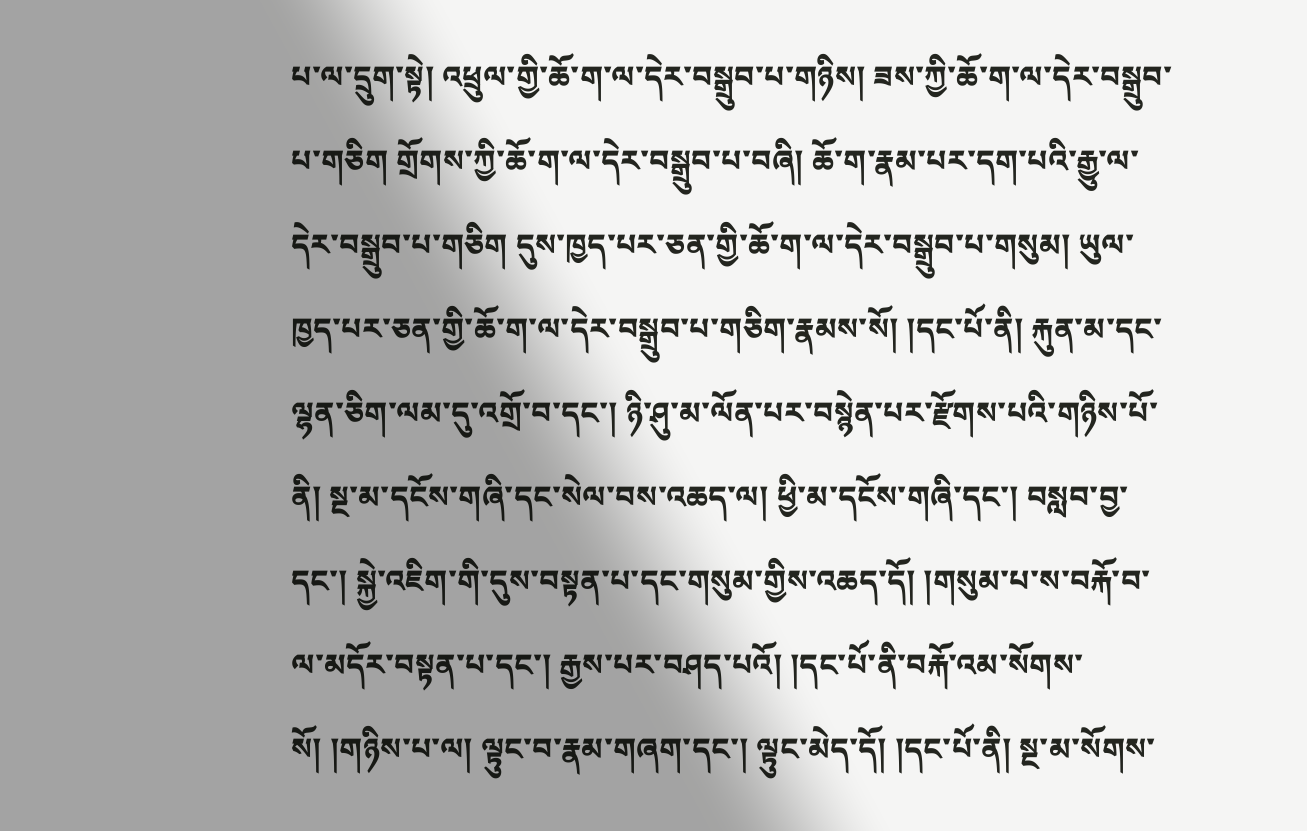པ་ལ་དྲུག་སྟེ། འཕྲུལ་གྱི་ཆོ་ག་ལ་དེར་བསྒྲུབ་པ་གཉིས། ཟས་ཀྱི་ཆོ་ག་ལ་དེར་བསྒྲུབ་པ་གཅིག གྲོགས་ཀྱི་ཆོ་ག་ལ་དེར་བསྒྲུབ་པ་བཞི། ཆོ་ག་རྣམ་པར་དག་པའི་རྒྱུ་ལ་དེར་བསྒྲུབ་པ་གཅིག དུས་ཁྱད་པར་ཅན་གྱི་ཆོ་ག་ལ་དེར་བསྒྲུབ་པ་གསུམ། ཡུལ་ཁྱད་པར་ཅན་གྱི་ཆོ་ག་ལ་དེར་བསྒྲུབ་པ་གཅིག་རྣམས་སོ། །དང་པོ་ནི། རྐུན་མ་དང་ལྷན་ཅིག་ལམ་དུ་འགྲོ་བ་དང་། ཉི་ཤུ་མ་ལོན་པར་བསྙེན་པར་རྫོགས་པའི་གཉིས་པོ་ནི། སྔ་མ་དངོས་གཞི་དང་སེལ་བས་འཆད་ལ། ཕྱི་མ་དངོས་གཞི་དང་། བསླབ་བྱ་དང་། སྐྱེ་འཇིག་གི་དུས་བསྟན་པ་དང་གསུམ་གྱིས་འཆད་དོ། །གསུམ་པ་ས་བརྐོ་བ་ལ་མདོར་བསྟན་པ་དང་། རྒྱས་པར་བཤད་པའོ། །དང་པོ་ནི་བརྐོ་འམ་སོགས་སོ། །གཉིས་པ་ལ། ལྟུང་བ་རྣམ་གཞག་དང་། ལྟུང་མེད་དོ། །དང་པོ་ནི། སྔ་མ་སོགས་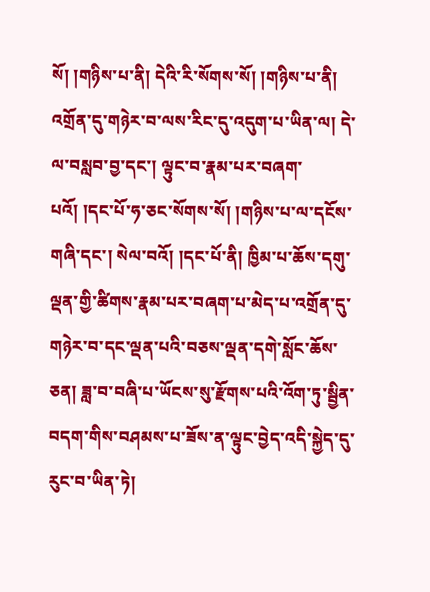སོ། །གཉིས་པ་ནི། དེའི་རི་སོགས་སོ། །གཉིས་པ་ནི། འགྲོན་དུ་གཉེར་བ་ལས་རིང་དུ་འདུག་པ་ཡིན་ལ། དེ་ལ་བསླབ་བྱ་དང་། ལྟུང་བ་རྣམ་པར་བཞག་པའོ། །དང་པོ་ཧ་ཅང་སོགས་སོ། །གཉིས་པ་ལ་དངོས་གཞི་དང་། སེལ་བའོ། །དང་པོ་ནི། ཁྱིམ་པ་ཆོས་དགུ་ལྡན་གྱི་ཚིགས་རྣམ་པར་བཞག་པ་མེད་པ་འགྲོན་དུ་གཉེར་བ་དང་ལྡན་པའི་བཅས་ལྡན་དགེ་སློང་ཆོས་ཅན། ཟླ་བ་བཞི་པ་ཡོངས་སུ་རྫོགས་པའི་འོག་ཏུ་སྦྱིན་བདག་གིས་བཤམས་པ་ཟོས་ན་ལྟུང་བྱེད་འདི་སྐྱེད་དུ་རུང་བ་ཡིན་ཏེ།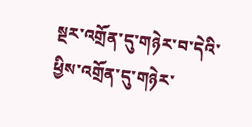སྔར་འགྲོན་དུ་གཉེར་བ་དེའི་ཕྱིས་འགྲོན་དུ་གཉེར་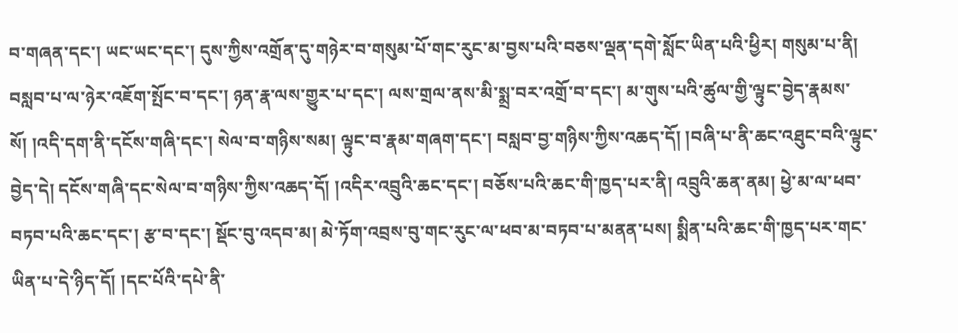བ་གཞན་དང་། ཡང་ཡང་དང་། དུས་ཀྱིས་འགྲོན་དུ་གཉེར་བ་གསུམ་པོ་གང་རུང་མ་བྱས་པའི་བཅས་ལྡན་དགེ་སློང་ཡིན་པའི་ཕྱིར། གསུམ་པ་ནི། བསླབ་པ་ལ་ཉེར་འཇོག་སྤོང་བ་དང་། ཉན་རྣ་ལས་གྱུར་པ་དང་། ལས་གྲལ་ནས་མི་སྨྲ་བར་འགྲོ་བ་དང་། མ་གུས་པའི་ཚུལ་གྱི་ལྟུང་བྱེད་རྣམས་སོ། །འདི་དག་ནི་དངོས་གཞི་དང་། སེལ་བ་གཉིས་སམ། ལྟུང་བ་རྣམ་གཞག་དང་། བསླབ་བྱ་གཉིས་ཀྱིས་འཆད་དོ། །བཞི་པ་ནི་ཆང་འཐུང་བའི་ལྟུང་བྱེད་དེ། དངོས་གཞི་དང་སེལ་བ་གཉིས་ཀྱིས་འཆད་དོ། །འདིར་འབྲུའི་ཆང་དང་། བཅོས་པའི་ཆང་གི་ཁྱད་པར་ནི། འབྲུའི་ཆན་ནམ། ཕྱེ་མ་ལ་ཕབ་བཏབ་པའི་ཆང་དང་། རྩ་བ་དང་། སྡོང་བུ་འདབ་མ། མེ་ཏོག་འབྲས་བུ་གང་རུང་ལ་ཕབ་མ་བཏབ་པ་མནན་པས། སྨིན་པའི་ཆང་གི་ཁྱད་པར་གང་ཡིན་པ་དེ་ཉིད་དོ། །དང་པོའི་དཔེ་ནི་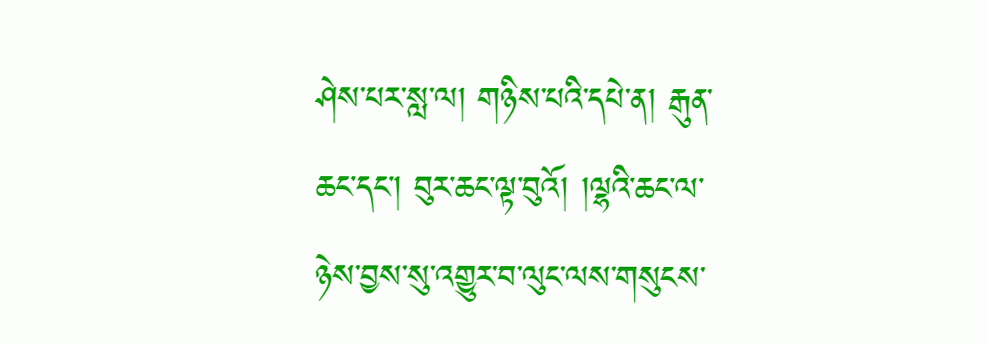ཤེས་པར་སླ་ལ། གཉིས་པའི་དཔེ་ན། རྒུན་ཆང་དང་། བུར་ཆང་ལྟ་བུའོ། །ལྷའི་ཆང་ལ་ཉེས་བྱས་སུ་འགྱུར་བ་ལུང་ལས་གསུངས་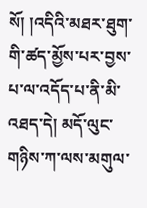སོ། །འདིའི་མཐར་ཐུག་གི་ཚད་མྱོས་པར་བྱས་པ་ལ་འདོད་པ་ནི་མི་འཐད་དེ། མདོ་ལུང་གཉིས་ཀ་ལས་མགུལ་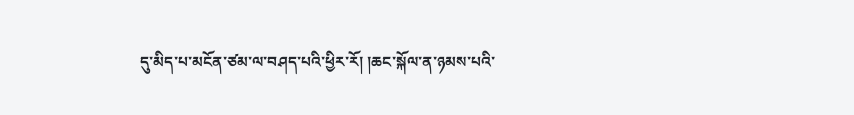དུ་མིད་པ་མངོན་ཙམ་ལ་བཤད་པའི་ཕྱིར་རོ། །ཆང་སྐོལ་ན་ཉམས་པའི་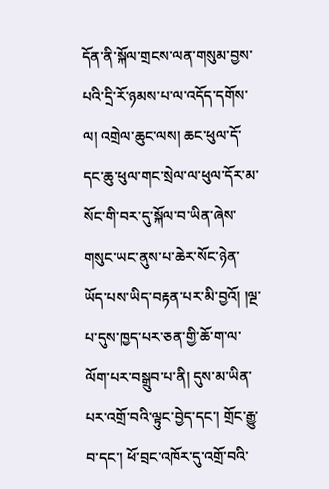དོན་ནི་སྐོལ་གྲངས་ལན་གསུམ་བྱས་པའི་དྲི་རོ་ཉམས་པ་ལ་འདོད་དགོས་ལ། འགྲེལ་ཆུང་ལས། ཆང་ཕུལ་དོ་དང་ཆུ་ཕུལ་གང་སྲེལ་ལ་ཕུལ་དོར་མ་སོང་གི་བར་དུ་སྐོལ་བ་ཡིན་ཞེས་གསུང་ཡང་ནུས་པ་ཆེར་སོང་ཉེན་ཡོད་པས་ཡིད་བརྟན་པར་མི་བྱའོ། །ལྔ་པ་དུས་ཁྱད་པར་ཅན་གྱི་ཆོ་ག་ལ་ལོག་པར་བསྒྲུབ་པ་ནི། དུས་མ་ཡིན་པར་འགྲོ་བའི་ལྟུང་བྱེད་དང་། གྲོང་རྒྱུ་བ་དང་། ཕོ་བྲང་འཁོར་དུ་འགྲོ་བའི་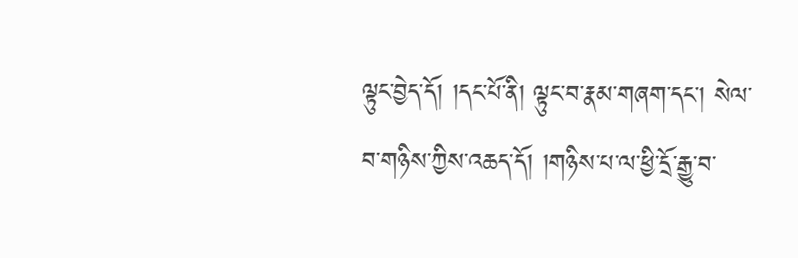ལྟུང་བྱེད་དོ། །དང་པོ་ནི། ལྟུང་བ་རྣམ་གཞག་དང་། སེལ་བ་གཉིས་ཀྱིས་འཆད་དོ། །གཉིས་པ་ལ་ཕྱི་དྲོ་རྒྱུ་བ་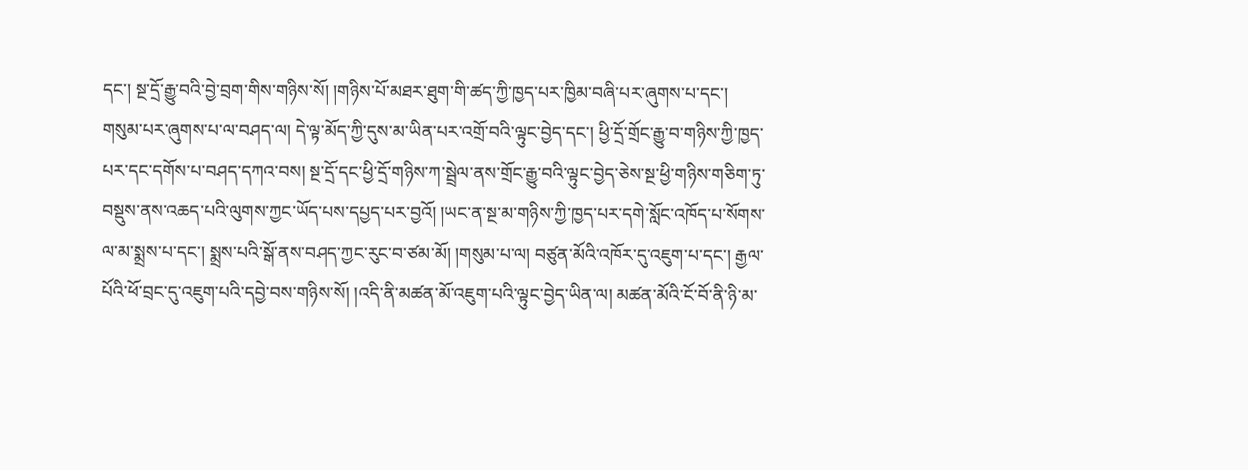དང་། སྔ་དྲོ་རྒྱུ་བའི་བྱེ་བྲག་གིས་གཉིས་སོ། །གཉིས་པོ་མཐར་ཐུག་གི་ཚད་ཀྱི་ཁྱད་པར་ཁྱིམ་བཞི་པར་ཞུགས་པ་དང་། གསུམ་པར་ཞུགས་པ་ལ་བཤད་ལ། དེ་ལྟ་མོད་ཀྱི་དུས་མ་ཡིན་པར་འགྲོ་བའི་ལྟུང་བྱེད་དང་། ཕྱི་དྲོ་གྲོང་རྒྱུ་བ་གཉིས་ཀྱི་ཁྱད་པར་དང་དགོས་པ་བཤད་དཀའ་བས། སྔ་དྲོ་དང་ཕྱི་དྲོ་གཉིས་ཀ་སྦྲེལ་ནས་གྲོང་རྒྱུ་བའི་ལྟུང་བྱེད་ཅེས་སྔ་ཕྱི་གཉིས་གཅིག་ཏུ་བསྡུས་ནས་འཆད་པའི་ལུགས་ཀྱང་ཡོད་པས་དཔྱད་པར་བྱའོ། །ཡང་ན་སྔ་མ་གཉིས་ཀྱི་ཁྱད་པར་དགེ་སློང་འཁོད་པ་སོགས་ལ་མ་སྨྲས་པ་དང་། སྨྲས་པའི་སྒོ་ནས་བཤད་ཀྱང་རུང་བ་ཙམ་མོ། །གསུམ་པ་ལ། བཙུན་མོའི་འཁོར་དུ་འཇུག་པ་དང་། རྒྱལ་པོའི་ཕོ་བྲང་དུ་འཇུག་པའི་དབྱེ་བས་གཉིས་སོ། །འདི་ནི་མཚན་མོ་འཇུག་པའི་ལྟུང་བྱེད་ཡིན་ལ། མཚན་མོའི་ངོ་བོ་ནི་ཉི་མ་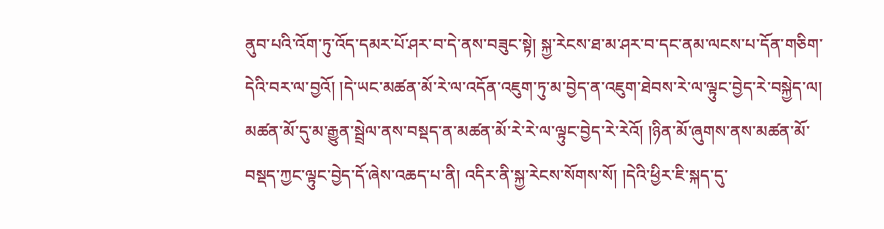ནུབ་པའི་འོག་ཏུ་འོད་དམར་པོ་ཤར་བ་དེ་ནས་བཟུང་སྟེ། སྐྱ་རེངས་ཐ་མ་ཤར་བ་དང་ནམ་ལངས་པ་དོན་གཅིག་དེའི་བར་ལ་བྱའོ། །དེ་ཡང་མཚན་མོ་རེ་ལ་འདོན་འཇུག་ཏུ་མ་བྱེད་ན་འཇུག་ཐེབས་རེ་ལ་ལྟུང་བྱེད་རེ་བསྐྱེད་ལ། མཚན་མོ་དུ་མ་རྒྱུན་སྦྲེལ་ནས་བསྡད་ན་མཚན་མོ་རེ་རེ་ལ་ལྟུང་བྱེད་རེ་རེའོ། །ཉིན་མོ་ཞུགས་ནས་མཚན་མོ་བསྡད་ཀྱང་ལྟུང་བྱེད་དོ་ཞེས་འཆད་པ་ནི། འདིར་ནི་སྐྱ་རེངས་སོགས་སོ། །དེའི་ཕྱིར་ཇི་སྐད་དུ་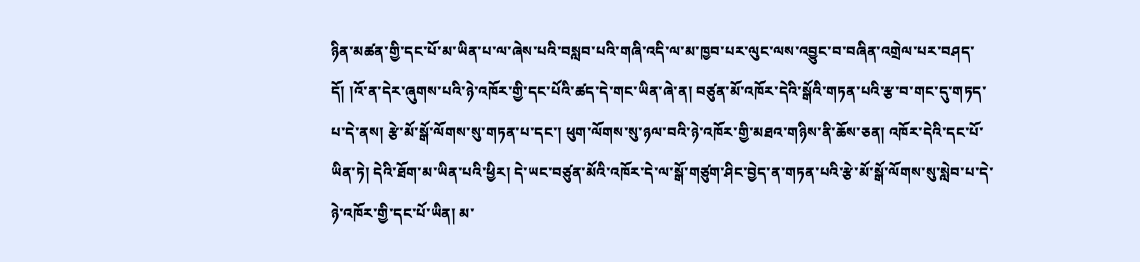ཉིན་མཚན་གྱི་དང་པོ་མ་ཡིན་པ་ལ་ཞེས་པའི་བསླབ་པའི་གཞི་འདི་ལ་མ་ཁྱབ་པར་ལུང་ལས་འབྱུང་བ་བཞིན་འགྲེལ་པར་བཤད་དོ། །འོ་ན་དེར་ཞུགས་པའི་ཉེ་འཁོར་གྱི་དང་པོའི་ཚད་དེ་གང་ཡིན་ཞེ་ན། བཙུན་མོ་འཁོར་དེའི་སྒོའི་གཏན་པའི་རྩ་བ་གང་དུ་གཏད་པ་དེ་ནས། རྩེ་མོ་སྒོ་ལོགས་སུ་གཏན་པ་དང་། ཕུག་ལོགས་སུ་ཉལ་བའི་ཉེ་འཁོར་གྱི་མཐའ་གཉིས་ནི་ཆོས་ཅན། འཁོར་དེའི་དང་པོ་ཡིན་ཏེ། དེའི་ཐོག་མ་ཡིན་པའི་ཕྱིར། དེ་ཡང་བཙུན་མོའི་འཁོར་དེ་ལ་སྒོ་གཙུག་ཤིང་བྱེད་ན་གཏན་པའི་རྩེ་མོ་སྒོ་ལོགས་སུ་སླེབ་པ་དེ་ཉེ་འཁོར་གྱི་དང་པོ་ཡིན། མ་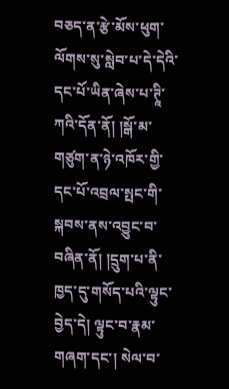བཅད་ན་རྩེ་མོས་ཕུག་ལོགས་སུ་སླེབ་པ་དེ་དེའི་དང་པོ་ཡིན་ཞེས་པ་ཊཱི་ཀའི་དོན་ནོ། །སྒོ་མ་གཙུག་ན་ཉེ་འཁོར་གྱི་དང་པོ་འབྲལ་སྤང་གི་སྐབས་ནས་འབྱུང་བ་བཞིན་ནོ། །དྲུག་པ་ནི་ཁྱད་དུ་གསོད་པའི་ལྟུང་བྱེད་དེ། ལྟུང་བ་རྣམ་གཞག་དང་། སེལ་བ་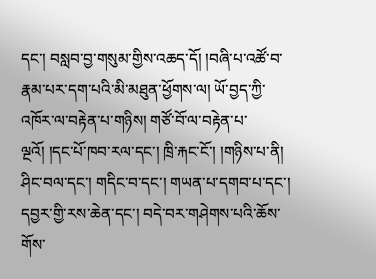དང་། བསླབ་བྱ་གསུམ་གྱིས་འཆད་དོ། །བཞི་པ་འཚོ་བ་རྣམ་པར་དག་པའི་མི་མཐུན་ཕྱོགས་ལ། ཡོ་བྱད་ཀྱི་འཁོར་ལ་བརྟེན་པ་གཉིས། གཙོ་བོ་ལ་བརྟེན་པ་ལྔའོ། །དང་པོ་ཁབ་རལ་དང་། ཁྲི་རྐང་ངོ་། །གཉིས་པ་ནི། ཤིང་བལ་དང་། གདིང་བ་དང་། གཡན་པ་དགབ་པ་དང་། དབྱར་གྱི་རས་ཆེན་དང་། བདེ་བར་གཤེགས་པའི་ཆོས་གོས་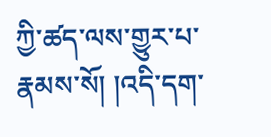ཀྱི་ཚད་ལས་གྱུར་པ་རྣམས་སོ། །འདི་དག་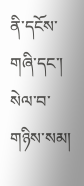ནི་དངོས་གཞི་དང་། སེལ་བ་གཉིས་སམ།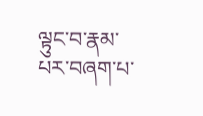ལྟུང་བ་རྣམ་པར་བཞག་པ་